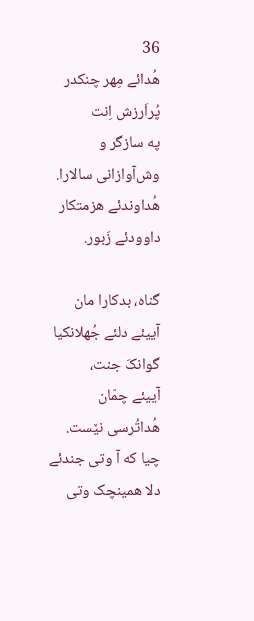36
هُدائے مِهر چنکدر پُراَرزش اِنت
په سازگر و وش‌آوازانی سالارا. هُداوندئے هزمتکار داوودئے زَبور.

گناه، بدکارا مان آییئے دلئے جُهلانکیا گوانکَ جنت،
آییئے چمّان هُداتُرسی نێست.
چیا که آ وتی جندئے دلا همینچک وتی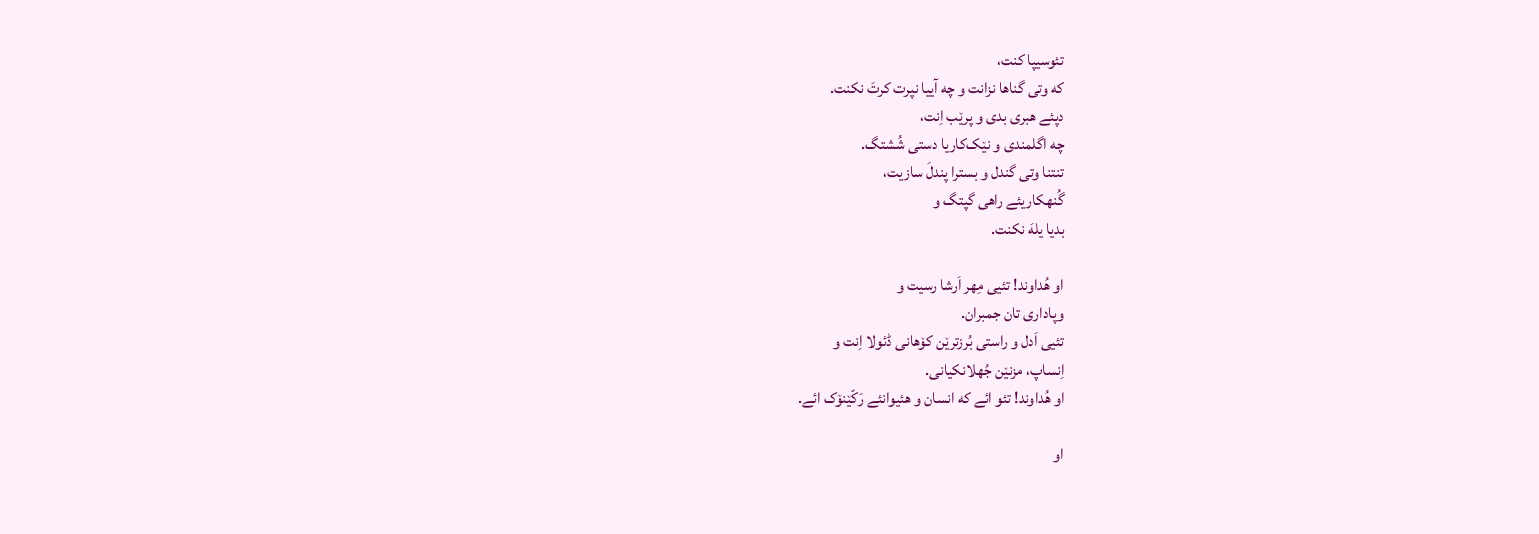تئوسیپا کنت،
که وتی گناها نزانت و چه آییا نپرت کرتَ نکنت.
دپئے هبری بدی و پرێب اِنت،
چه اگلمندی و نێک‌کاریا دستی شُشتگ.
تنتنا وتی گندل و بسترا پندلَ سازیت،
گُنهکاریئے راهی گپتگ و
بدیا یلهَ نکنت.

او هُداوند! تئیی مِهر اَرشا رسیت و
وپاداری تان جمبران.
تئیی اَدل و راستی بُرزترێن کۆهانی ڈئولا اِنت و
اِنساپ، مزنێن جُهلانکیانی.
او هُداوند! تئو ائے که انسان و هئیوانئے رَکّێنۆک ائے.

او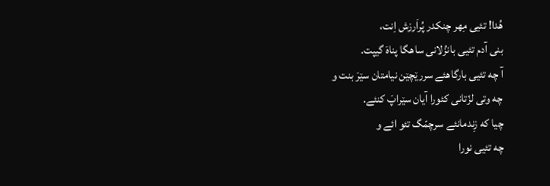هُدا! تئیی مِهر چنکدر پُراَرزش اِنت،
بنی آدم تئیی بانزُلانی ساهگا پناهَ گیپت.
آ چه تئیی بارگاهئے سررێچێن نیامتان سێرَ بنت و
چه وتی لزّتانی کئورا آیان سێراپَ کنئے.
چیا که زِندمانئے سرچمّگ تئو ائے و
چه تئیی نورا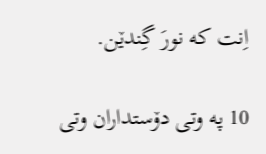اِنت که نورَ گِندێن.

10 په وتی دۆستداران وتی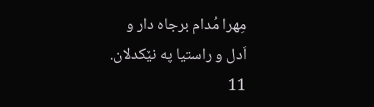مِهرا مُدام برجاه دار و
اَدل و راستیا په نێکدلان.
11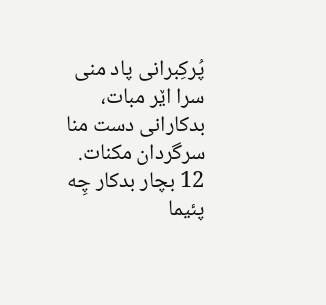پُرکِبرانی پاد منی سرا اێر مبات،
بدکارانی دست منا سرگردان مکنات.
12 بچار بدکار چِه پئیما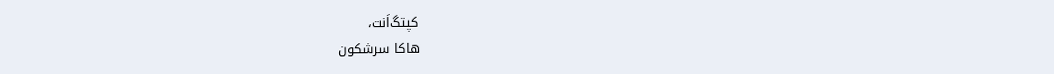کپتگ‌اَنت،
هاکا سرشکون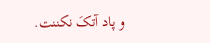و پاد آتکَ نکننت.